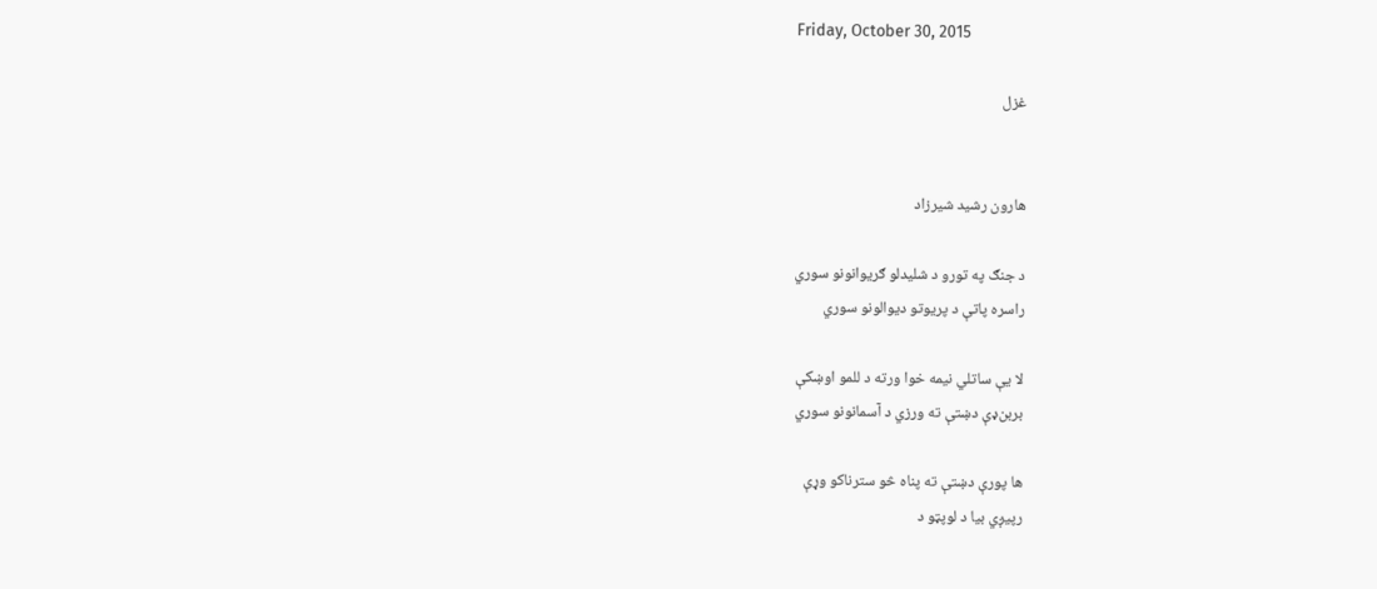Friday, October 30, 2015

غزل


هارون رشید شیرزاد

د جنګ په تورو د شلیدلو ګریوانونو سوري
راسره پاتې د پریوتو دیوالونو سوري

لا یې ساتلي نیمه خوا ورته د للمو اوښکې
بربن‌‌‌‌‌‌ډې دښتې ته ورزي د آسمانونو سوري

ها پورې دښتې ته پناه څو سترناکو وړې
رپيږي بیا د لوپټو د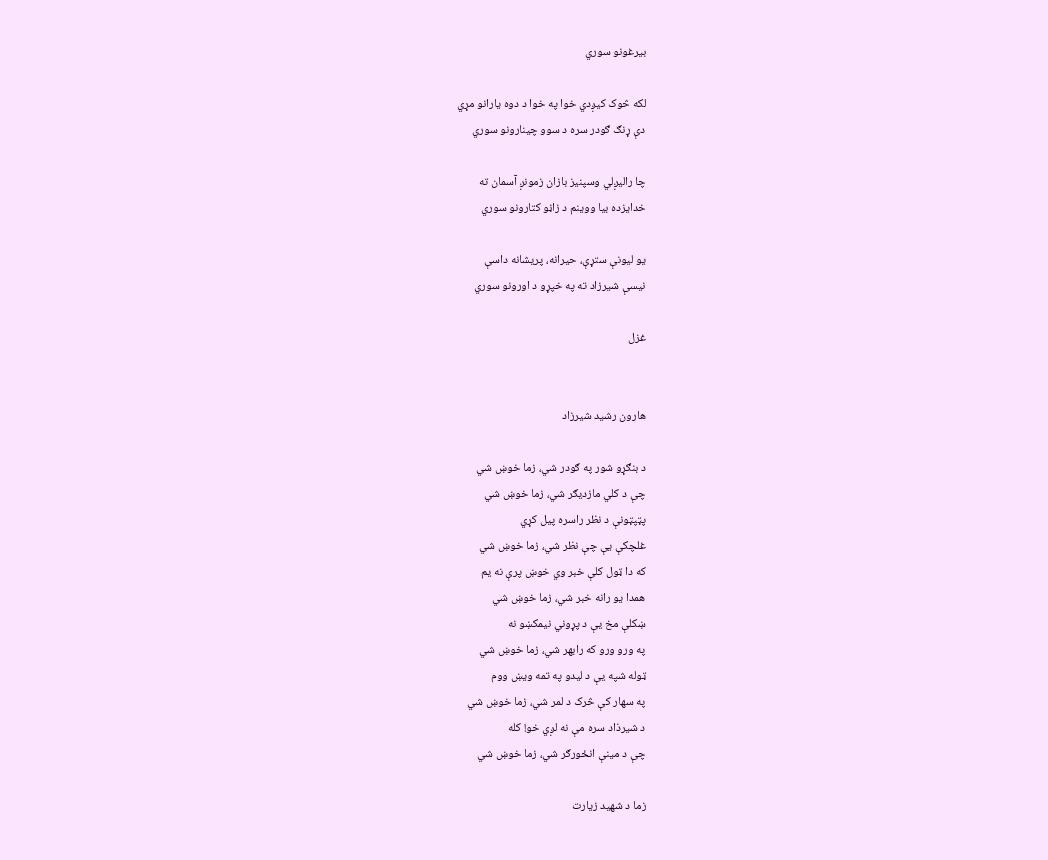بیرغونو سوري

لکه څوک کیږدي خوا په خوا د دوه یارانو مړي
دې ړنګ ګودر سره د سوو چینارونو سوري

چا رالیږلي وسپنیز بازان زمونږ آسمان ته
خدایزده بیا ووینم د زاڼو کتارونو سوري

یو لیونې ستړې، حیرانه، پریشانه داسې
نیسې شیرزاد ته په خپړو د اورونو سوري

غزل


هارون رشید شیرزاد

د بنګړو شور په ګودر شي، زما خوښ شي
چې د کلي مازدیګر شي، زما خوښ شي
پټپټونې د نظر راسره پيل کړي
غلچکې یې چې نظر شي، زما خوښ شي
که دا ټول کلې خبر وي خوښ پرې نه یم
همدا یو رانه خبر شي، زما خوښ شي
ښکلې مخ یې د پړوني نیمکښو نه
په ورو ورو که رابهر شي، زما خوښ شي
ټوله شپه یې د لیدو په تمه ویښ ووم
په سهار کې څرک د لمر شي، زما خوښ شي
د شیرذاد سره مې نه لږي خو! کله
چې د مینې انځورګر شي، زما خوښ شي

زما د شهید زیارت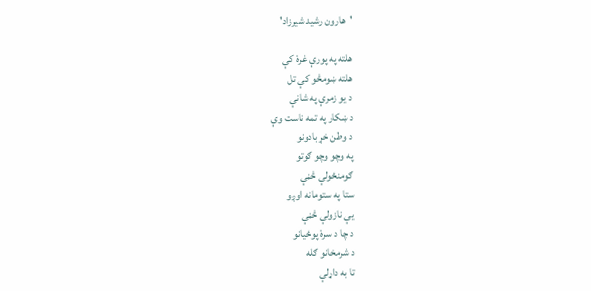'هارون رشید شیرزاد'

هلته په پورې غرهْ کې
هلته ښومڅو کې تل
د یو زمرې په شانې
د ښکار په تمه ناست وې
د وطن خړ بادونو
په وچو وچو ګوتو
ګومنځولې څڼې
ستا په ستومانه اوږو
یې نازولې څڼې
د چا د سرهْ پوځيانو
د شرمخانو ګله
تا به داړلې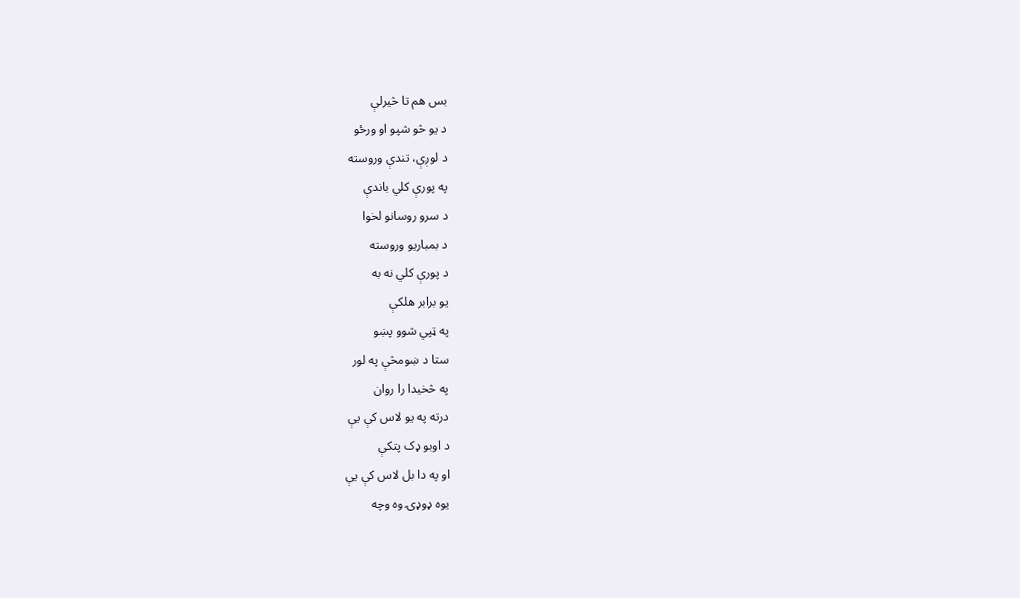بس هم تا څيرلې
د یو څو شپو او ورځو
د لوږې، تندې وروسته
په پورې کلي باندې
د سرو روسانو لخوا
د بمباریو وروسته
د پورې کلي نه به
یو برابر هلکې
په ټپي شوو پښو
ستا د ښومڅې په لور
په څخیدا را روان
درته په یو لاس کې یې
د اوبو ‌‌‌‌‌‌ډک پتکې
او په دا بل لاس کې یې
یوه ‌‌‌‌‌‌ډو‌‌‌‌‌‌ډۍ وه وچه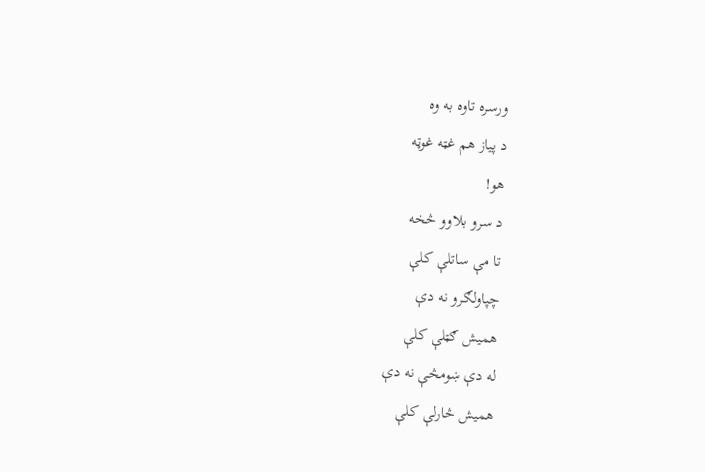ورسره تاوه به وه
د پياز هم غټه غوټه
هو!
د سرو بلاوو څخه
تا مې ساتلې کلې
چپاولګرو نه دې
همیش ګټلې کلې
له دې ښومڅې نه دې
همیش څارلې کلې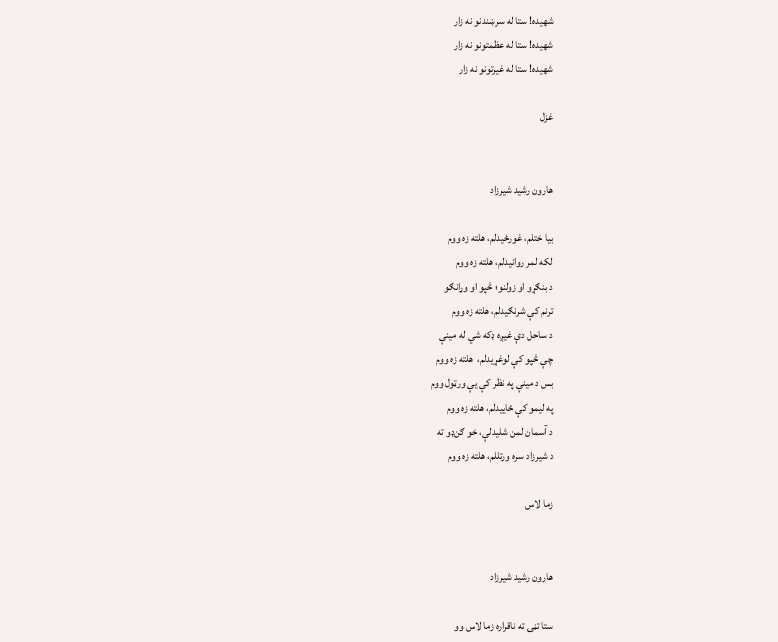شهیده! ستا له سرښندنو نه زار
شهیده! ستا له عظمتونو نه زار
شهیده! ستا له غیرتونو نه زار

غزل


هارون رشید شیرزاد

بیا ختلم، غورځيدلم، هلته زه ووم
لکه لمر روانیدلم، هلته زه ووم
د بنګړو او زولنو؛ څپو او وړانګو
ترنم کې شرنګیدلم، هلته زه ووم
د ساحل دې غیږه ‌‌‌‌‌‌ډکه شي له مینې
چې څپو کې لوغړیدلم،  هلته زه ووم
بس د مینې په نظر کې یې ورټول ووم
په لیمو کې ځاییدلم، هلته زه ووم
د آسمان لمن شلیدلې، خو ګن‌‌‌‌‌‌ډو ته
د شیرزاد سره ورتللم، هلته زه ووم

زما لاس


هارون رشید شیرزاد

ستا تڼۍ ته ناقراره زما لاس وو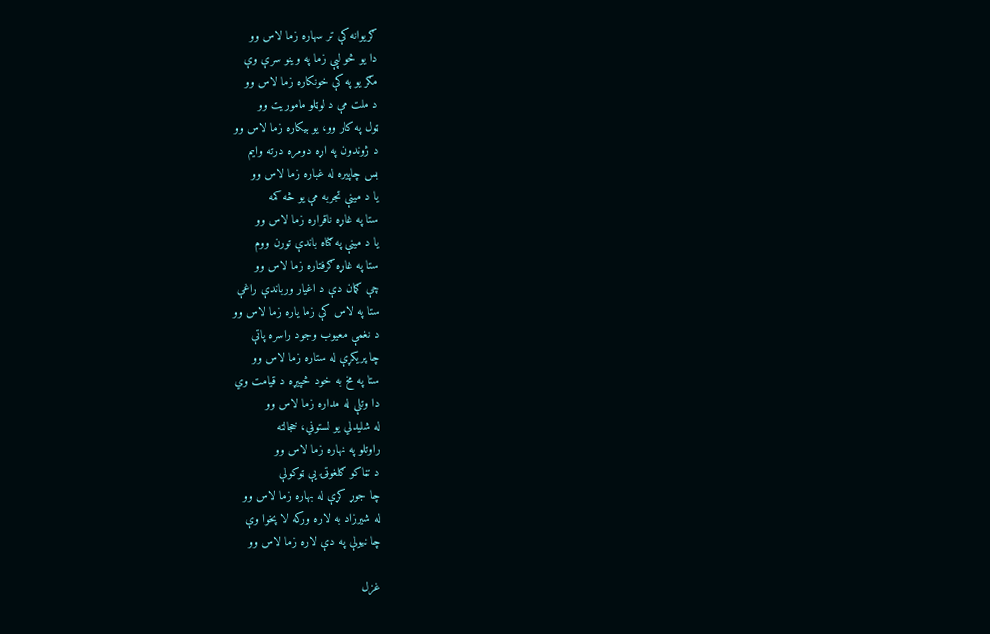ګریوانه کې تر سهاره زما لاس وو
دا یو څو لپې زما په وینو سرې وې
مګر یو په کې خونکاره زما لاس وو
د ملت مې د لوټلو ماموریت وو
ټول په کار وو، یو بیکاره زما لاس وو
د ژوندون په اړه دومره درته وایم
بس چاپيره له غباره زما لاس وو
یا د مینې تجربه مې یو څه کمه
ستا په غاړه ناقراره زما لاس وو
یا د مینې په ګناه باندې تورن ووم
ستا په غاړه ګرفتاره زما لاس وو
چې ګمان دې د اغیار ورباندې راغې
ستا په لاس کې زما یاره زما لاس وو
د نغمې معیوب وجود راسره پاتې
چا پریکړې له ستاره زما لاس وو
ستا په مخ به خود څپيړه د قیامت وي
دا وتلې له مداره زما لاس وو
له شلیدلي یو لستوڼي، خجالته
راوتلو په نهاره زما لاس وو
د تڼاکو ګلغوټۍ یې ټوکولې
چا جوړ کړې له بهاره زما لاس وو
له شیرزاد به لاره ورکه لا پخوا وې
چا نیولې په دې لاره زما لاس وو

غزل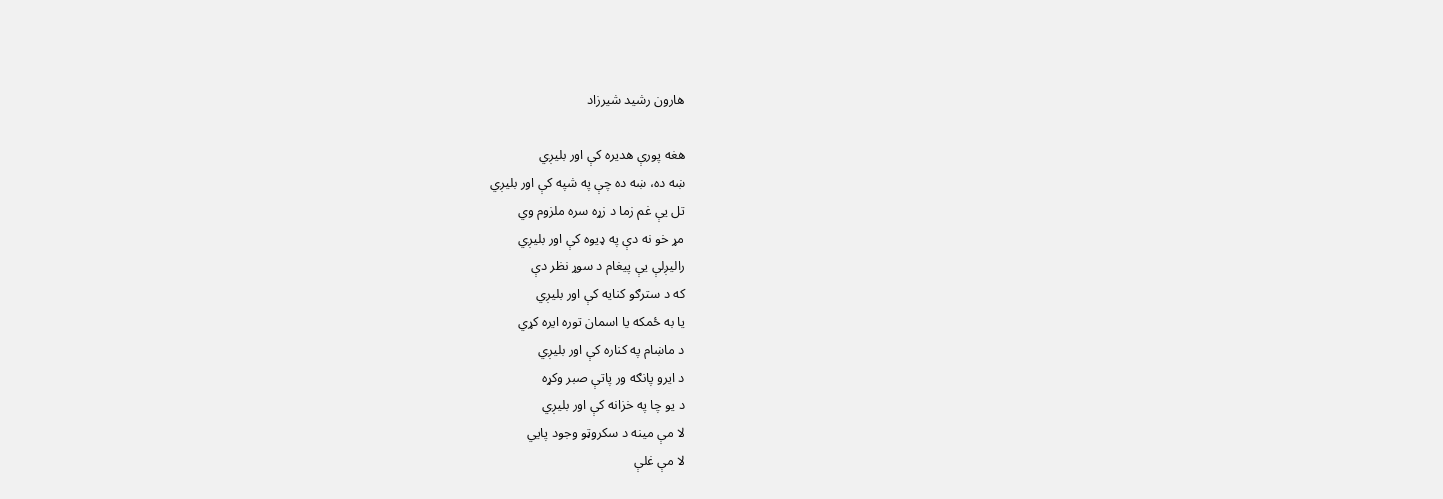هارون رشید شیرزاد

هغه پورې هدیره کې اور بلیږي
ښه ده، ښه ده چې په شپه کې اور بلیږي
تل یې غم زما د زړه سره ملزوم وي
مړ خو نه دې په ‌‌‌‌‌‌ډيوه کې اور بلیږي
رالیږلې یې پيغام د سوړ نظر دې
که د سترګو کنایه کې اور بلیږي
یا به ځمکه یا اسمان توره ایره کړي
د ماښام په کناره کې اور بلیږي
د ایرو پانګه ور پاتې صبر وکړه
د یو چا په خزانه کې اور بلیږي
لا مې مینه د سکروټو وجود پایي
لا مې غلې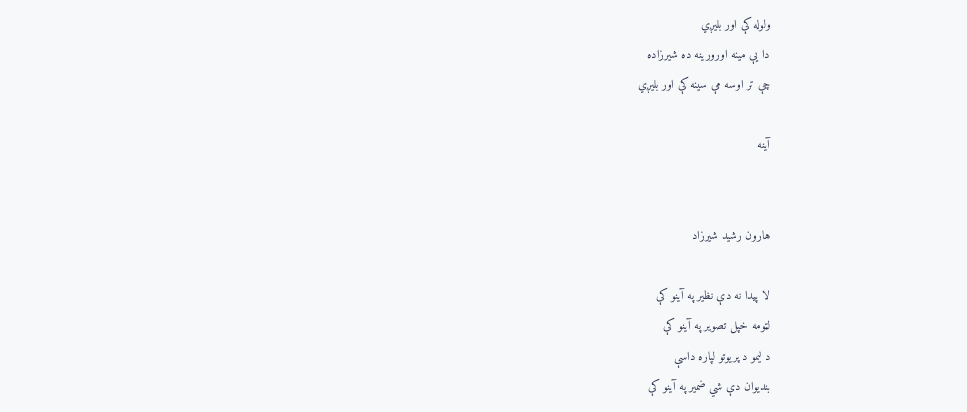ولوله کې اور بلیږي
دا یې مینه اورورینه ده شیرزاده
چې تر اوسه مې سینه کې اور بلیږي

آینه


هارون رشید شیرزاد

لا پيدا نه دې نظير په آينو کې
لټومه خپل تصویر په آينو کې
د لیمو د پریوتو لپاره داسې
بندیوان دې شي ضمیر په آينو کې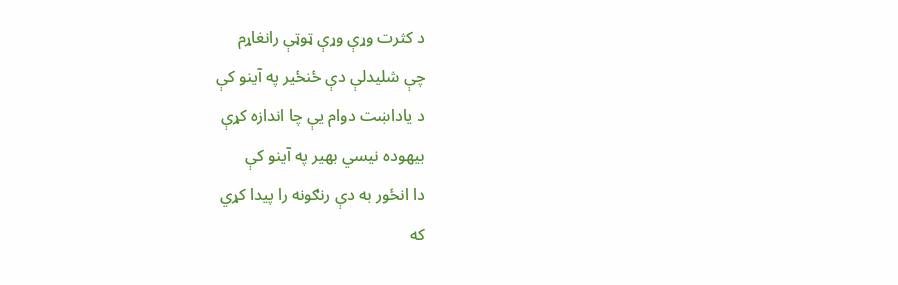د کثرت وړې وړې ټوټې رانغاړم
چې شلیدلې دې ځنځير په آينو کې
د یاداښت دوام یې چا اندازه کړې
بیهوده نیسي بهیر په آينو کې
دا انځور به دې رنګونه را پيدا کړي
که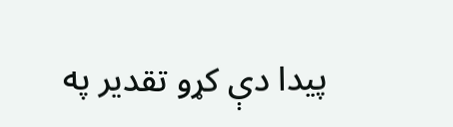پيدا دې کړو تقدیر په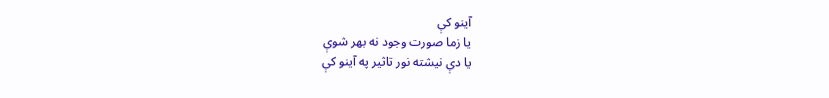آينو کې
یا زما صورت وجود نه بهر شوې
یا دې نیشته نور تاثیر په آينو کې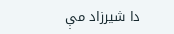دا شیرزاد مې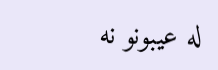له عیبونو نه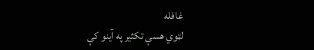غافله
لټوي هسې تکثیر په آينو کې